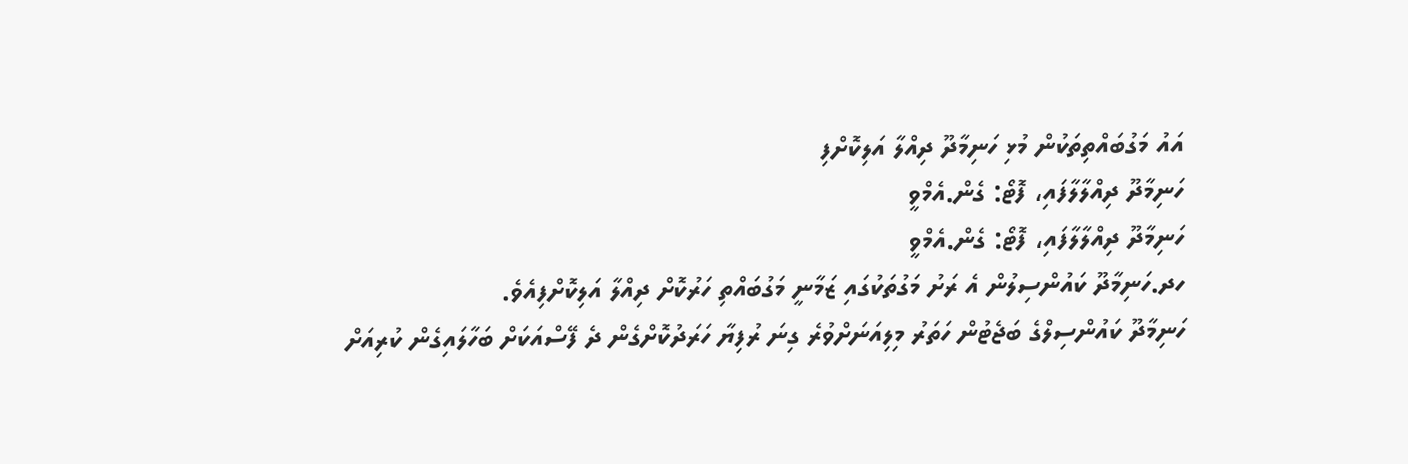އައު މަގުބައްތިތަކުން މުޅި ހަނިމާދޫ ދިއްލާ އަލިކޮށްފި
ހަނިމާދޫ ދިއްލާލާފައި، ފޮޓޯ: ގެން.އެމްވީ
ހަނިމާދޫ ދިއްލާލާފައި، ފޮޓޯ: ގެން.އެމްވީ
ހދ.ހަނިމާދޫ ކައުންސިލުން އެ ރަށު މަގުތަކުގައި ޒަމާނީ މަގުބައްތި ހަރުކޮށް ދިއްލާ އަލިކޮށްފިއެވެ.
ހަނިމާދޫ ކައުންސިލްގެ ބަޖެޓުން ހަތަރު މިލިއަނަށްވުރެ ގިނަ ރުފިޔާ ހަރަދުކޮށްގެން ދެ ފޭސްއަކަށް ބަހާލައިގެން ކުރިއަށް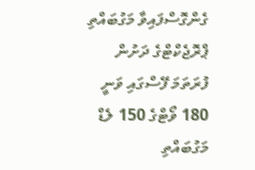ގެންގޮސްފައިވާ މަގުބައްތި ޕްރޮޖެކްޓްގެ ދަށުން ފުރަތަމަ ފޭސްގައި ވަނީ 180 ވޯޓްގެ 150 ލެޑް މަގުބައްތި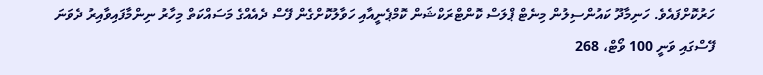ހަރުކޮށްފައެވެ. ހަނިމާދޫ ކައުންސިލުން މިނެޓް ޕްލަސް ކޮންޓްރަކްޝަން ކޮމްޕެނީއާއި ހަވާލުކޮށްގެން ފޭސް ދެއެއްގެ މަސައްކަތް މިހާރު ނިންމާފައިވާއިރު ދެވަނަ ފޭސްގައި ވަނީ 100 ވޯޓް، 268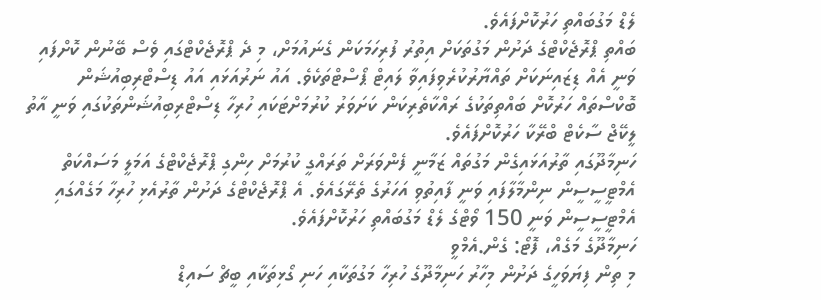ލެޑް މަގުބައްތި ހަރުކޮށްފައެވެ.
ބައްތި ޕްރޮޖެކްޓްގެ ދަށުން މަގުތަކަށް އިތުރު ފުރިހަމަކަން ގެނައުމަށް، މި ދެ ޕްރޮޖެކްޓްގައި ވެސް ބޭނުން ކޮށްފައި ވަނީ އެއް ޑިޒައިނަކަށް ތައްޔާރުކުރެވިފައިވާ ލައިޓް ޕޯސްޓްތަކެވެ. އައު ނަރުއަޅައި އައު ޑިސްޓްރިބިއުޝަން ބޮކްސްތައް ހަރުކޮށް ބައްތިތަކުގެ ރައްކާތެރިކަން ކަށަވަރު ކުރުމަށްޓަކައި ހުރިހާ ޑިސްޓްރިބިއުޝަންތަކުގައި ވަނީ އާތު ލީކޭޖް ސާކެޓް ބްރޭކާ ހަރުކޮށްފައެވެ.
ހަނިމާދޫގައި ތާރުއަޅައިގެން މަގުތައް ޒަމާނީ ފެންވަރަށް ތަރައްގީ ކުރުމަށް ހިންގި ޕްރޮޖެކްޓްގެ އަމަލީ މަސައްކަތް އެމްޓީސީސީން ނިންމާލާފައި ވަނީ ފާއިތުވި އަހަރުގެ ތެރޭގައެވެ. އެ ޕްރޮޖެކްޓްގެ ދަށުން ތާރުއެޅި ހުރިހާ މަގެއްގައި އެމްޓީސީސީން ވަނީ 150 ވޯޓްގެ ލެޑް މަގުބައްތި ހަރުކޮށްފައެވެ.
ހަނިމާދޫގެ މަގެއް، ފޮޓޯ: ގެން.އެމްވީ
މި ތިން ފިޔަވަހީގެ ދަށުން މިހާރު ހަނިމާދޫގެ ހުރިހާ މަގުތަކާއި ހަނި ގޯޅިތަކާއި ބީޗް ސައިޑް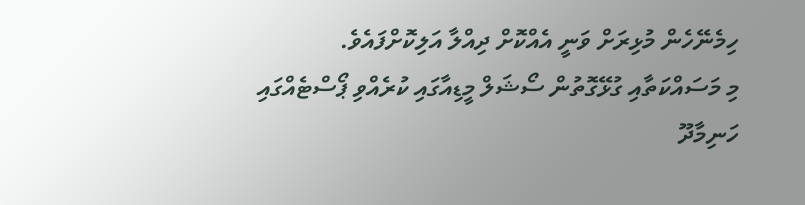ހިމެނޭހެން މުޅިރަށް ވަނީ އެއްކޮށް ދިއްލާ އަލިކޮށްފައެވެ.
މި މަސައްކަތާއި ގުޅޭގޮތުން ސޯޝަލް މީޑިއާގައި ކުރެއްވި ޕޯސްޓެއްގައި ހަނިމާދޫ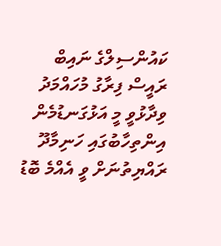ކައުންސިލްގެ ނައިބް ރައީސް ފިރާގު މުހައްމަދު ވިދާޅުވީ މީ އަޅުގަނޑުމެން އިންތިހާބުގައި ހަނިމާދޫ ރައްޔިތުނަށް ވީ އެއްމެ ބޮޑު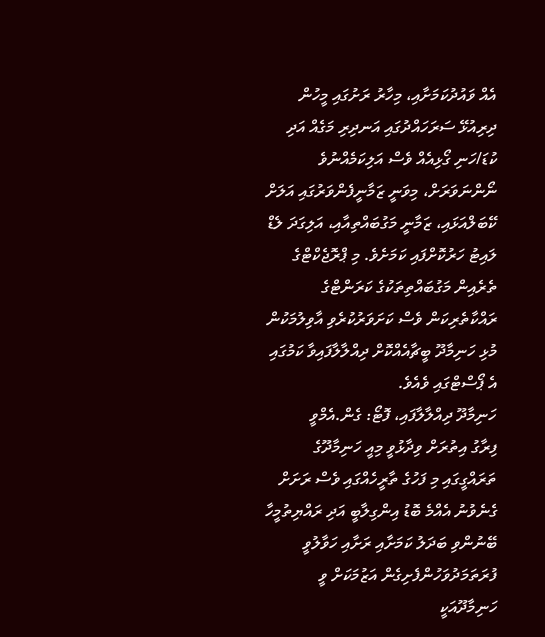އެއް ވައުދުކަމަށާއި، މިހާރު ރަށުގައި މީހުން ދިރިއުޅޭ ސަރަހައްދުގައި އަނދިރި މަގެއް އަދި ކުޑަ/ހަނި ގޯޅިއެއް ވެސް އަލިކަމެއްނުވެ ނޯންނަވަރަށް، މިވަނީ ޒަމާނީފެންވަރުގައި އަލަށް ކޭބަލްއަޅައި، ޒަމާނީ މަގުބައްތިއާއި، އަލިގަދަ ލެޑް ލައިޓު ހަރުކޮށްފައި ކަމަށެވެ. މި ޕްރޮޖެކްޓްގެ ތެރެއިން މަގުބައްތިތަކުގެ ކަރަންޓްގެ ރައްކާތެރިކަން ވެސް ކަށަވަރުކުރެވި އާވިލުމަކުން މުޅި ހަނިމާދޫ ބީޗާއެއްކޮށް ދިއްލާލާފައިވާ ކަމުގައި އެ ޕޯސްޓްގައި ވެއެވެ.
ހަނިމާދޫ ދިއްލާލާފައި، ފޮޓޯ: ގެން.އެމްވީ
ފިރާގު އިތުރަށް ވިދާޅުވީ މިއީ ހަނިމާދޫގެ ތަރައްގީގައި މި ފަހުގެ ތާރީހެއްގައި ވެސް ރަށަށް ގެނެވުނު އެއްމެ ބޮޑު އިންގިލާބީ އަދި ރައްޔިތުމީހާ ބޭނުންވި ބަދަލު ކަމަށާއި ރަށާއި ހަވާލުވީ ފުރަތަމަދުވަހުންފެށިގެން އަޒުމަކަށް ވީ ހަނިމާދޫއަކީ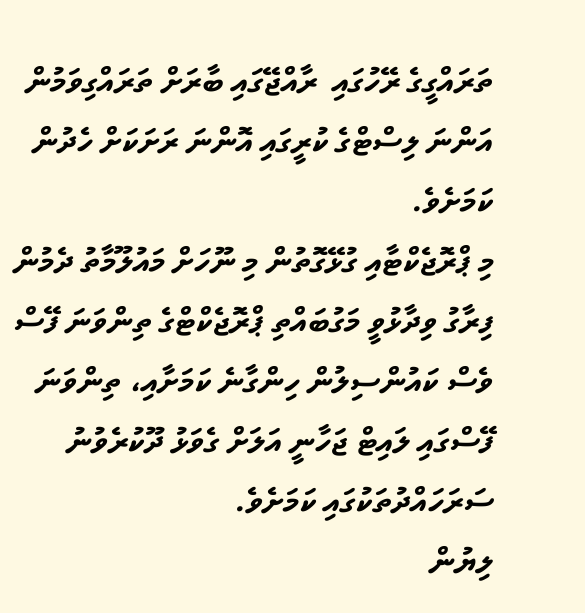ތަރައްގީގެ ރޭހުގައި  ރާއްޖޭގައި ބާރަށް ތަރައްގިވަމުން އަންނަ ލިސްޓްގެ ކުރީގައި އޮންނަ ރަށަކަށް ހެދުން ކަމަށެވެ.
މި ޕްރޮޖެކްޓާއި ގުޅޭގޮތުން މި ނޫހަށް މައުލޫމާތު ދެމުން ފިރާގު ވިދާޅުވީ މަގުބައްތި ޕްރޮޖެކްޓްގެ ތިންވަނަ ފޭސް ވެސް ކައުންސިލުން ހިންގާނެ ކަމަށާއި، ތިންވަނަ ފޭސްގައި ލައިޓް ޖަހާނީ އަލަށް ގެވަޅު ދޫކުރެވުނު ސަރަހައްދުތަކުގައި ކަމަށެވެ.
ލިޔުން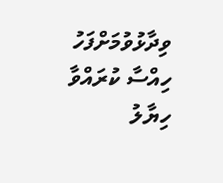ވިދާޅުވުމަށްފަހު ހިއްސާ ކުރައްވާ
ހިޔާލު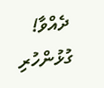ދެއްވާ!
ގުޅުންހުރި